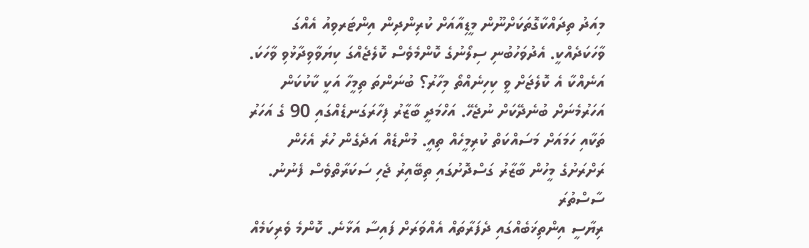މިއަދު ތިދައްކާގޮތަކަށްނޫން މީޑިއާއަށް ކުރިންދިން އިންޓަރވިއު އެއްގަ ވާހަކަދެއްކީ. އެދުވަހުބުނި ސިލޯނުގެ ކޮންމެވެސް ކޮލެޖެއްގަ ކިޔަވާވިދާޅުވި ވާހަކަ. އަނެއްކާ އެ ކޮލެޖަށް ވީ ކިހިނެއްތޯ މިހާރު؟ ބުނަންތަ ތިމީހާ އަކީ ކާކުކަން އަހަރުމެނަށް ބުނެދޭކަށް ނުޖެހޭ. އަހްމަދީ ބާޒާރު ފިހާރަގަނޑެއްގައި 90 ގެ އަހަރު ތަކާއި ހަމައަށް މަސައްކަތް ކުރިމީހެއް ތިއީ. މުންޑެއް އަދެގެން ހުރެ އެހެން ރަށްރަށުގެ މީހުން ބާޒާރު ގަސްދޮށުގައި ތިބޭއިރު ޖެހި ސަކަރާތްވެސް ފެނުނު.
ސާސްތުރަ
ރިޔާސީ އިންތިޚަބެއްގައި ދެފަރާތައް އެއްވަރަށް ފައިސާ އަޅާނެ. ކޮންމެ ވެރިކަމެއް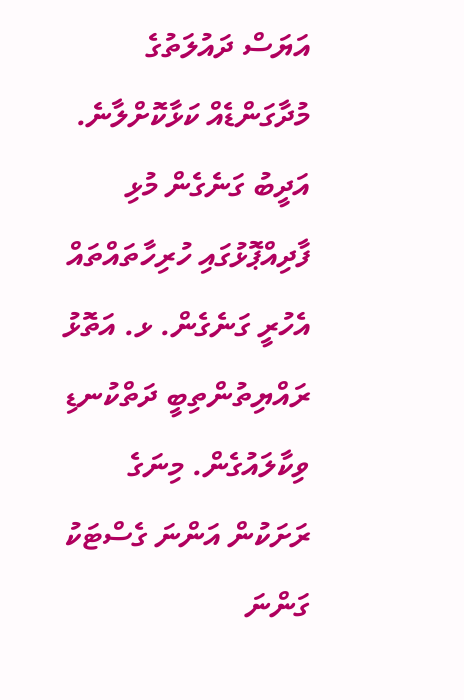އަޔަސް ދައުލަތުގެ މުދާގަންޑެއް ކަޅާކޮށްލާނެ. އަދީބު ގަނެގެން މުޅި ފާދިއްޕޮޅުގައި ހުރިހާތައްތައް އެހުރީ ގަނެގެން. ޅ. އަތޮޅު ރައްޔިތުންތިބީ ދަތްކުނޑި ވިކާލައުގެން. މިނަގެ ރަށަކުން އަންނަ ގެސްޓަކު ގަންނަ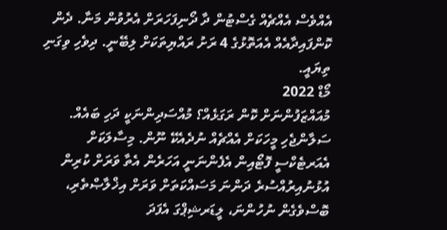އެއްވެސް އެއްޗެއް ގެސްޓުން ދާ ދޯނިފަހަރަށް އެރުވުން މަނާ. ދެން ކޮންފައިދާއެއް އެއަތޮޅުގެ 4 ރަށު ރައްޔިތަކަށް ލިބޭނީ. ދިވެހި ވިގަނި ތިޔައީ.
މޯޑް 2022
މުއައްޒަފުންނަށް ކޮން ރަގަޅެއް؟ މުއްސަދިންނަކީ ދަހި ބައެއް. ސަލާންޖެހި މީހަކަށް އެއްޗެއް ނުދެއެކޭ ނޫން. މިސާލަކަށް އެއަރޓެކްސީ ފޮޓޯއިން އެފެންނަނީ އަހަރެން އެތާ ވަރަށް ކުރިން އުޅުނުއިރުއްސުރެ ދަންނަ މަސައްކަތަށް ވަރަށް އިޚްލާޞްތެރި، ބޮސްވެގެން ނުހުންނަ، ލީޑަރޝިޕްގަ އެފަދަ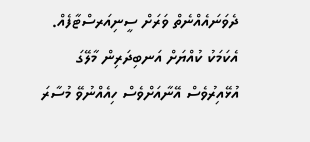ދެވަނައެއްނެތް ވަރަށް ސީނިއަރސްޓާފެއް. އެކަމަކު ކުއްޔަށް އަނބިދަރިން މާލޭގަ އުޅޭއިރުވެސް އޭނާއަށްވެސް ހިއެއްނުވޭ މުސާރަ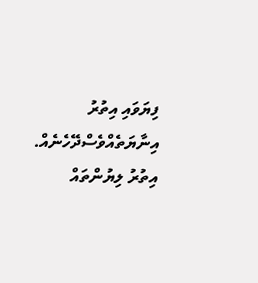ފިޔަވައި އިތުރު އިނާޔަތެއްވެސްދޭހެނެއް.
އިތުރު ލިޔުންތައް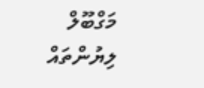މަގްބޫލް ލިޔުންތައް